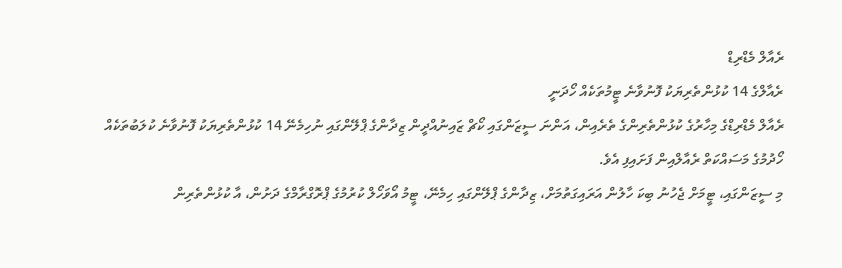ރެއާލް މެޑްރިޑް
ރެއާލްގެ 14 ކުޅުންތެރިޔަކު ފޮނުވާނެ ޓީމުތަކެއް ހޯދަނީ
ރެއާލް މެޑްރިޑްގެ މިހާރުގެ ކުޅުންތެރިންގެ ތެރެއިން، އަންނަ ސީޒަންގައި ކޯޗް ޒައިނުއްދީން ޒިދާންގެ ޕްލޭންގައި ނުހިމެނޭ 14 ކުޅުންތެރިޔަކު ފޮނުވާނެ ކުލަބުތަކެއް ހޯދުމުގެ މަސައްކަތް ރެއާލްއިން ފަށައިފި އެވެ.
މި ސީޒަންގައި، ޓީމަށް ޖެހުނު ބިކަ ހާލުން އަރައިގަތުމަށް، ޒިދާންގެ ޕްލޭންގައި ހިމެނޭ، ޓީމު އޯވަހޯލް ކުރުމުގެ ޕްރޮގްރާމްގެ ދަށުން، އާ ކުޅުންތެރިން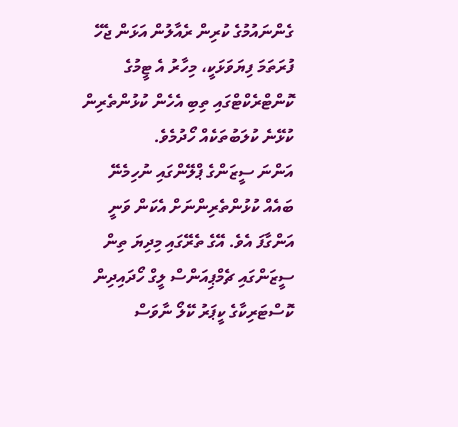ގެންނައުމުގެ ކުރިން ރެއާލުން އަޅަން ޖެހޭ ފުރަތަމަ ފިޔަވަޅަކީ، މިހާރު އެ ޓީމުގެ ކޮންޓްރެކްޓްގައި ތިބި އެހެން ކުޅުންތެރިން ކުޅޭނެ ކުލަބުތަކެއް ހޯދުމެވެ.
އަންނަ ސީޒަންގެ ޕްލޭންގައި ނުހިމެނޭ ބައެއް ކުޅުންތެރިންނަށް އެކަން ވަނީ އަންގާފަ އެވެ. އޭގެ ތެރޭގައި މިދިޔަ ތިން ސީޒަންގައި ޗެމްޕިއަންސް ލީގް ހޯދައިދިން ކޮސްޓަރިކާގެ ކީޕަރު ކޭލޯ ނާވަސް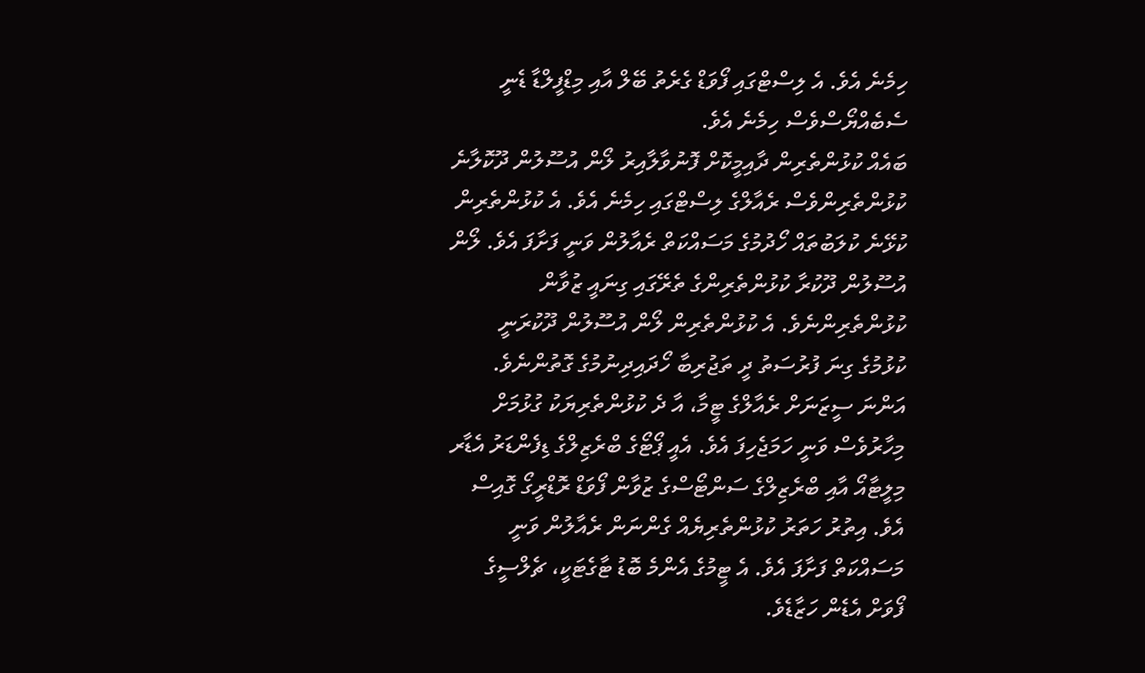ހިމެނެ އެވެ. އެ ލިސްޓްގައި ފޯވަޑް ގެރެތު ބޭލް އާއި މިޑްފީލްޑާ ޑެނީ ސެބެއްޔޯސްވެސް ހިމެނެ އެވެ.
ބައެއް ކުޅުންތެރިން ދާއިމީކޮށް ފޮނުވާލާއިރު ލޯން އުސޫލުން ދޫކޮލާނެ ކުޅުންތެރިންވެސް ރެއާލްގެ ލިސްޓްގައި ހިމެނެ އެވެ. އެ ކުޅުންތެރިން ކުޅޭނެ ކުލަބުތައް ހޯދުމުގެ މަސައްކަތް ރެއާލުން ވަނީ ފަށާފަ އެވެ. ލޯން އުސޫލުން ދޫކުރާ ކުޅުންތެރިންގެ ތެރޭގައި ގިނައީ ޒުވާން ކުޅުންތެރިންނެވެ. އެ ކުޅުންތެރިން ލޯން އުސޫލުން ދޫކުރަނީ ކުޅުމުގެ ގިނަ ފުރުސަތު ދީ ތަޖުރިބާ ހޯދައިދިނުމުގެ ގޮތުންނެވެ.
އަންނަ ސީޒަނަށް ރެއާލްގެ ޓީމާ، އާ ދެ ކުޅުންތެރިޔަކު ގުޅުމަށް މިހާރުވެސް ވަނީ ހަމަޖެހިފަ އެވެ. އެއީ ޕޯޓޯގެ ބްރެޒިލްގެ ޑިފެންޑަރު އެޑާރ މިލީޓާއޯ އާއި ބްރެޒިލްގެ ސަންޓޯސްގެ ޒުވާން ފޯވަޑް ރޮޑްރީގޯ ގޮއިސް އެވެ. އިތުރު ހަތަރު ކުޅުންތެރިޔެއް ގެންނަން ރެއާލުން ވަނީ މަސައްކަތް ފަށާފަ އެވެ. އެ ޓީމުގެ އެންމެ ބޮޑު ޓާގެޓަކީ، ޗެލްސީގެ ފޯވަށް އެޑެން ހަޒާޑެވެ.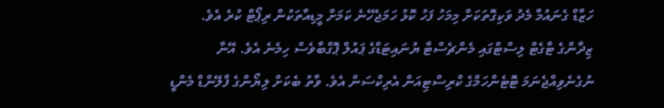ހަޒާޑް ގެނައުމާ މެދު ވަކިގޮތަކަށް މިމަހު ފަހު ކޮޅު ހަމަޖެހޭނެ ކަމަށް މީޑިއާތަކުން ރިޕޯޓް ކުރެ އެވެ.
ޒިދާންގެ ޓާގެޓް ލިސްޓްގައި މެންޗެސްޓާ ޔުނައިޓަޑްގެ ޕައުލް ޕޮގްބާވެސް ހިމެނެ އެވެ. އޭނާ ނުގެނެވިއްޖެނަމަ ޓޮޓެންހަމްގެ ކްރިސްޓިއަން އެރިކްސަން އެވެ. ވާތު ބެކަށް ލިޔޯންގެ ފާލޭންޑް މެންޑީ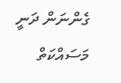ގެންނަން ދަނީ މަސައްކަތް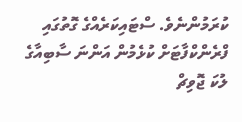ކުރަމުންނެވެ. ސްޓައިކަރެއްގެ ގޮތުގައި ފްރެންކްފާޓަށް ކުޅެމުން އަންނަ ސާބިއާގެ ލުކަ ޖޮވިޗް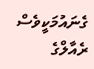ގެނައުމަކީވެސް ރެއާލްގެ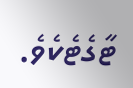ޓާގެޓެކެވެ.